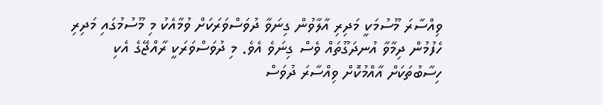ވިއްސާރަ މޫސުމަކީ މަދިރި އާލާވުން ގިނަވާ ދުވަސްވަރަކަށް ވުމާއެކު މި މޫސުމުގައި މަދިރި ހެފުމުން ދިމާވާ އުނދަގޫތައް ވެސް ގިނަވެ އެވެ. މި ދުވަސްވަރަކީ ރާއްޖޭގެ އެކި ހިސާބުތަކަށް އާއްމުކޮށް ވިއްސާރަ ދުވަސް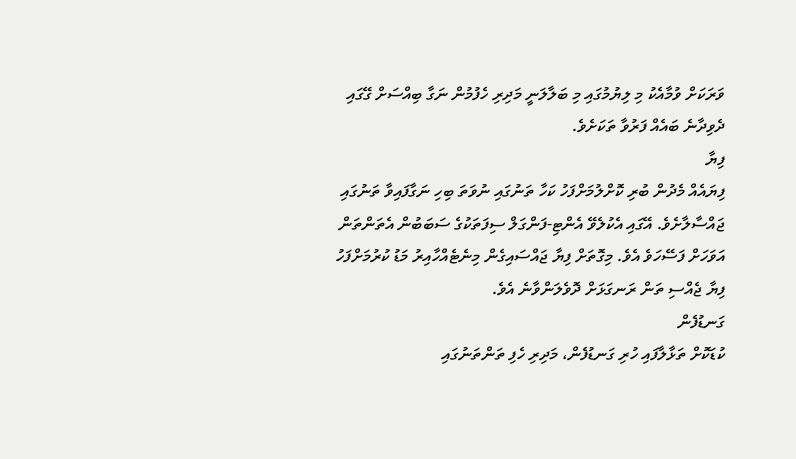ވަރަކަށް ވުމާއެކު މި ލިޔުމުގައި މި ބަލާލަނީ މަދިރި ހެފުމުން ނަގާ ބިއްސަށް ގޭގައި ދެވިދާނެ ބައެއް ފަރުވާ ތަކަށެވެ.
ފިޔާ
ފިޔައެއް މެދުން ބުރި ކޮށްލުމަށްފަހު ކަހާ ތަނުގައި ނުވަތަ ބިހި ނަގާފައިވާ ތަނުގައި ޖައްސާލާށެވެ. އޭގައި އެކުލެވޭ އެންޓި-ފަންގަލް ސިފަތަކުގެ ސަބަބުން އެތަންތަން އަވަހަށް ފަސޭހަވެ އެވެ. މިގޮތަށް ފިޔާ ޖައްސައިގެން މިނެޓެއްހާއިރު މަޑު ކުރުމަށްފަހު ފިޔާ ޖެއްސި ތަން ރަނގަޅަށް ދޮވެލަންވާނެ އެވެ.
ގަނޑުފެން
ކުޑަކޮށް ތަޅާލާފައި ހުރި ގަނޑުފެން، މަދިރި ހެފި ތަންތަނުގައި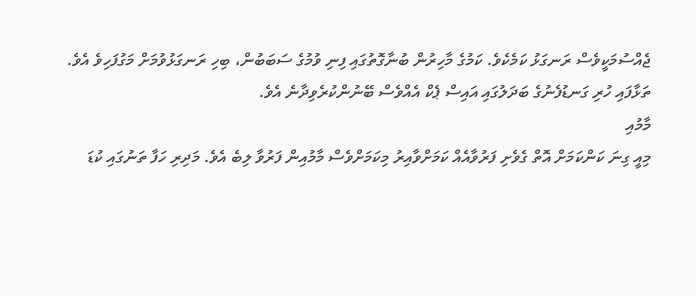ޖެއްސުމަކީވެސް ރަނގަޅު ކަމެކެވެ. ކަމުގެ މާހިރުން ބުނާގޮތުގައި ފިނި ވުމުގެ ސަބަބުން، ބިހި ރަނގަޅުވުމަށް މަގުފަހިވެ އެވެ. ތަޅާފައި ހުރި ގަނޑުފެނުގެ ބަދަލުގައި އައިސް ޕެކް އެއްވެސް ބޭނުންކުރެވިދާނެ އެވެ.
މާމުއި
މިއީ ގިނަ ކަންކަމަށް އޮތް ގެވެށި ފަރުވާއެއް ކަމަށްވާއިރު މިކަމަށްވެސް މާމުއިން ފަރުވާ ލިބެ އެވެ. މަދިރި ހަފާ ތަނުގައި ކުޑަ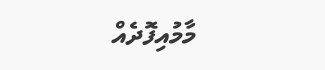މާމުއިފޮދެއް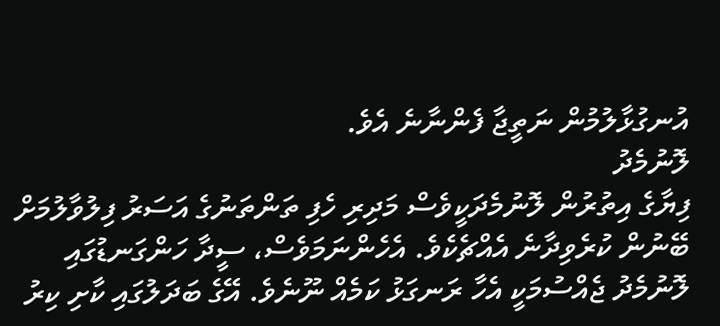އުނގުޅާލުމުން ނަތީޖާ ފެންނާނެ އެވެ.
ލޮނުމެދު
ފިޔާގެ އިތުރުން ލޮނުމެދަކީވެސް މަދިރި ހެފި ތަންތަނުގެ އަސަރު ފިލުވާލުމަށް ބޭނުން ކުރެވިދާނެ އެއްޗެކެވެ. އެހެންނަމަވެސް، ސީދާ ހަންގަނޑުގައި ލޮނުމެދު ޖެއްސުމަކީ އެހާ ރަނގަޅު ކަމެއް ނޫނެވެ. އޭގެ ބަދަލުގައި ކާށި ކިރު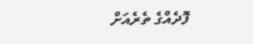ފޮދެއްގެ ތެރެއަށް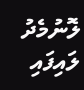ލޮނުމެދު ލައިފައި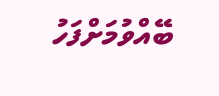ބޭއްވުމަށްފަހު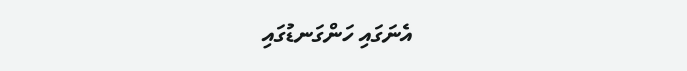އެނަގައި ހަންގަނޑުގައި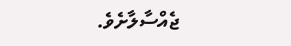ޖެއްސާލާށެވެ.